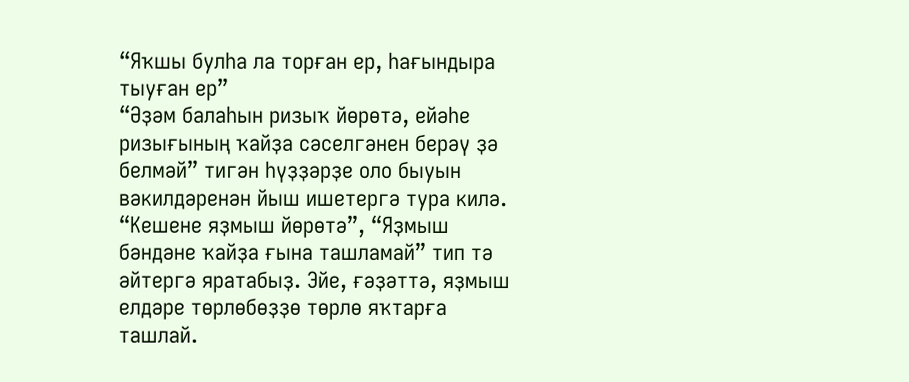“Яҡшы булһа ла торған ер, һағындыра тыуған ер”
“Әҙәм балаһын ризыҡ йөрөтә, ейәһе ризығының ҡайҙа сәселгәнен берәү ҙә белмәй” тигән һүҙҙәрҙе оло быуын вәкилдәренән йыш ишетергә тура килә. “Кешене яҙмыш йөрөтә”, “Яҙмыш бәндәне ҡайҙа ғына ташламай” тип тә әйтергә яратабыҙ. Эйе, ғәҙәттә, яҙмыш елдәре төрлөбөҙҙө төрлө яҡтарға ташлай.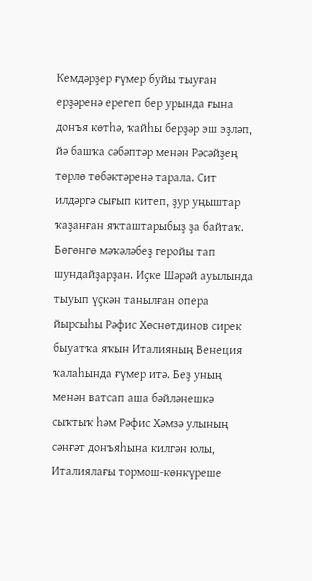Кемдәрҙер ғүмер буйы тыуған ерҙәренә ерегеп бер урында ғына донъя көтһә, ҡайһы берҙәр эш эҙләп, йә башҡа сәбәптәр менән Рәсәйҙең төрлө төбәктәренә тарала. Сит илдәргә сығып китеп, ҙур уңыштар ҡаҙанған яҡташтарыбыҙ ҙа байтаҡ. Бөгөнгө мәҡәләбеҙ геройы тап шундайҙарҙан. Иҫке Шәрәй ауылында тыуып үҫкән танылған опера йырсыһы Рәфис Хөснөтдинов сирек быуатҡа яҡын Италияның Венеция ҡалаһында ғүмер итә. Беҙ уның менән ватсап аша бәйләнешкә сыҡтыҡ һәм Рәфис Хәмзә улының сәнғәт донъяһына килгән юлы, Италиялағы тормош-көнкүреше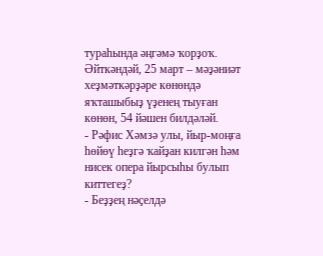тураһында әңгәмә ҡорҙоҡ. Әйткәндәй, 25 март – мәҙәниәт хеҙмәткәрҙәре көнөндә яҡташыбыҙ үҙенең тыуған көнөн, 54 йәшен билдәләй.
- Рәфис Хәмзә улы, йыр-моңға һөйөү һеҙгә ҡайҙан килгән һәм нисек опера йырсыһы булып киттегеҙ?
- Беҙҙең нәҫелдә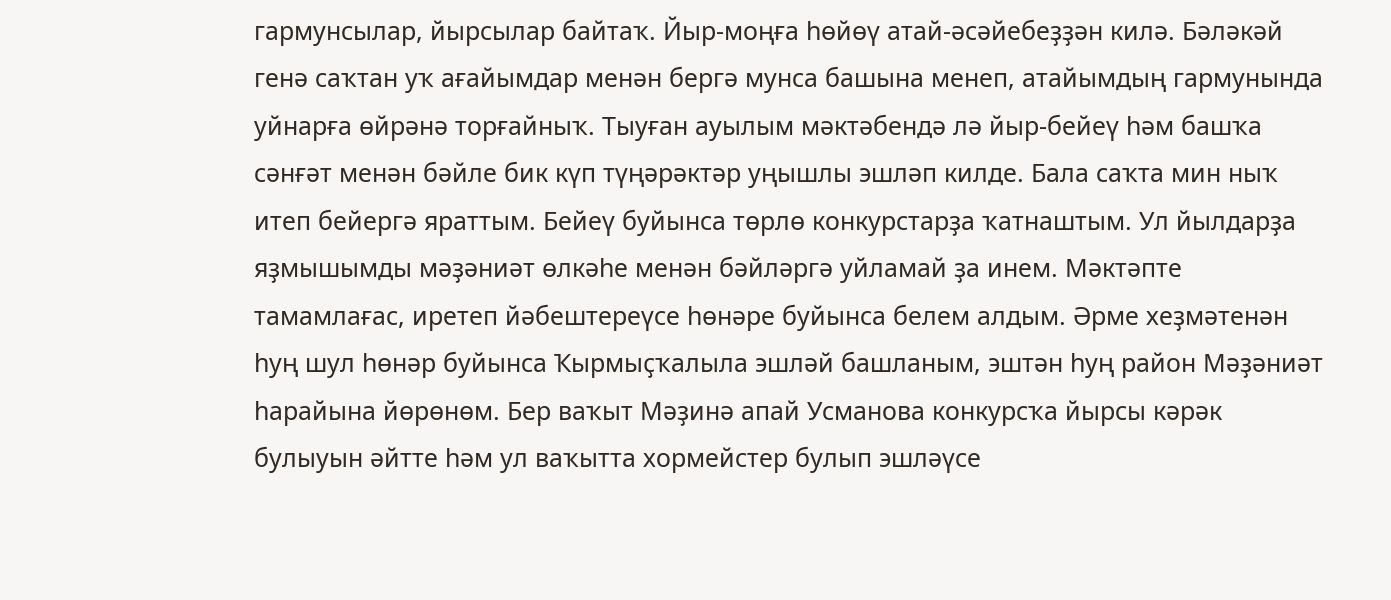гармунсылар, йырсылар байтаҡ. Йыр-моңға һөйөү атай-әсәйебеҙҙән килә. Бәләкәй генә саҡтан уҡ ағайымдар менән бергә мунса башына менеп, атайымдың гармунында уйнарға өйрәнә торғайныҡ. Тыуған ауылым мәктәбендә лә йыр-бейеү һәм башҡа сәнғәт менән бәйле бик күп түңәрәктәр уңышлы эшләп килде. Бала саҡта мин ныҡ итеп бейергә яраттым. Бейеү буйынса төрлө конкурстарҙа ҡатнаштым. Ул йылдарҙа яҙмышымды мәҙәниәт өлкәһе менән бәйләргә уйламай ҙа инем. Мәктәпте тамамлағас, иретеп йәбештереүсе һөнәре буйынса белем алдым. Әрме хеҙмәтенән һуң шул һөнәр буйынса Ҡырмыҫҡалыла эшләй башланым, эштән һуң район Мәҙәниәт һарайына йөрөнөм. Бер ваҡыт Мәҙинә апай Усманова конкурсҡа йырсы кәрәк булыуын әйтте һәм ул ваҡытта хормейстер булып эшләүсе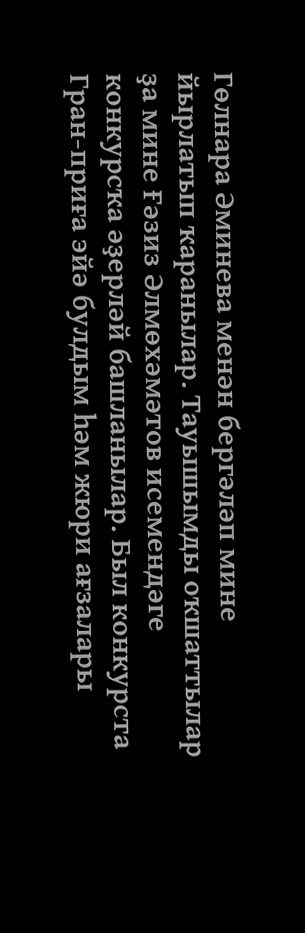Гөлнара Әминева менән бергәләп мине йырлатып ҡаранылар. Тауышымды оҡшаттылар ҙа мине Ғәзиз Әлмөхәмәтов исемендәге конкурсҡа әҙерләй башланылар. Был конкурста Гран-приға эйә булдым һәм жюри ағзалары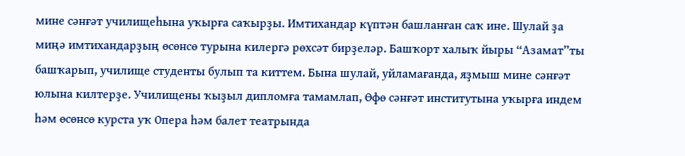мине сәнғәт училищеһына уҡырға саҡырҙы. Имтихандар күптән башланған саҡ ине. Шулай ҙа миңә имтихандарҙың өсөнсө турына килергә рөхсәт бирҙеләр. Башҡорт халыҡ йыры “Азамат”ты башҡарып, училище студенты булып та киттем. Бына шулай, уйламағанда, яҙмыш мине сәнғәт юлына килтерҙе. Училищены ҡыҙыл дипломға тамамлап, Өфө сәнғәт институтына уҡырға индем һәм өсөнсө курста уҡ Опера һәм балет театрында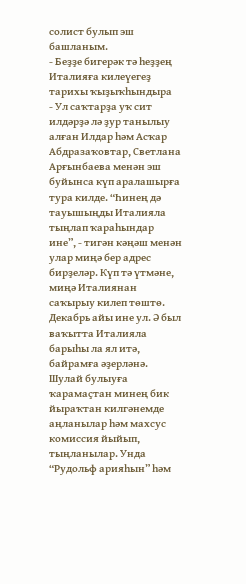солист булып эш башланым.
- Беҙҙе бигерәк тә һеҙҙең Италияға килеүегеҙ тарихы ҡыҙыҡһындыра
- Ул саҡтарҙа уҡ сит илдәрҙә лә ҙур танылыу алған Илдар һәм Асҡар Абдразаҡовтар, Светлана Арғынбаева менән эш буйынса күп аралашырға тура килде. “Һинең дә тауышыңды Италияла тыңлап ҡараһындар ине”, - тигән кәңәш менән улар миңә бер адрес бирҙеләр. Күп тә үтмәне, миңә Италиянан саҡырыу килеп төштө. Декабрь айы ине ул. Ә был ваҡытта Италияла барыһы ла ял итә, байрамға әҙерләнә. Шулай булыуға ҡарамаҫтан минең бик йыраҡтан килгәнемде аңланылар һәм махсус комиссия йыйып, тыңланылар. Унда “Рудольф арияһын” һәм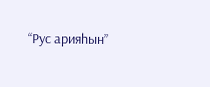“Рус арияһын”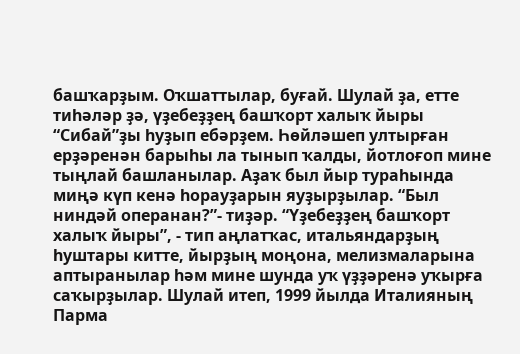башҡарҙым. Оҡшаттылар, буғай. Шулай ҙа, етте тиһәләр ҙә, үҙебеҙҙең башҡорт халыҡ йыры “Сибай”ҙы һуҙып ебәрҙем. Һөйләшеп ултырған ерҙәренән барыһы ла тынып ҡалды, йотлоғоп мине тыңлай башланылар. Аҙаҡ был йыр тураһында миңә күп кенә һорауҙарын яуҙырҙылар. “Был ниндәй операнан?”- тиҙәр. “Үҙебеҙҙең башҡорт халыҡ йыры”, - тип аңлатҡас, итальяндарҙың һуштары китте, йырҙың моңона, мелизмаларына аптыранылар һәм мине шунда уҡ үҙҙәренә уҡырға саҡырҙылар. Шулай итеп, 1999 йылда Италияның Парма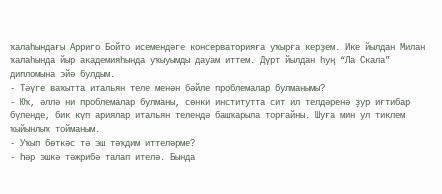ҡалаһындағы Арриго Бойто исемендәге консерваторияға уҡырға керҙем. Ике йылдан Милан ҡалаһында йыр академияһында уҡыуымды дауам иттем. Дүрт йылдан һуң “Ла Скала” дипломына эйә булдым.
- Тәүге ваҡытта итальян теле менән бәйле проблемалар булманымы?
- Юҡ, әллә ни проблемалар булманы, сөнки институтта сит ил телдәренә ҙур иғтибар бүленде, бик күп ариялар итальян телендә башҡарыла торғайны. Шуға мин ул тиклем ҡыйынлыҡ тойманым.
- Уҡып бөткәс тә эш тәҡдим иттеләрме?
- Һәр эшкә тәжрибә талап ителә. Бында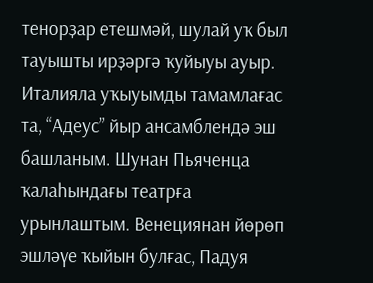тенорҙар етешмәй, шулай уҡ был тауышты ирҙәргә ҡуйыуы ауыр. Италияла уҡыуымды тамамлағас та, “Адеус” йыр ансамблендә эш башланым. Шунан Пьяченца ҡалаһындағы театрға урынлаштым. Венециянан йөрөп эшләүе ҡыйын булғас, Падуя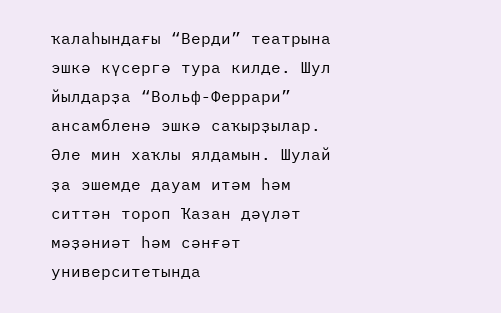ҡалаһындағы “Верди” театрына эшкә күсергә тура килде. Шул йылдарҙа “Вольф-Феррари” ансамбленә эшкә саҡырҙылар. Әле мин хаҡлы ялдамын. Шулай ҙа эшемде дауам итәм һәм ситтән тороп Ҡазан дәүләт мәҙәниәт һәм сәнғәт университетында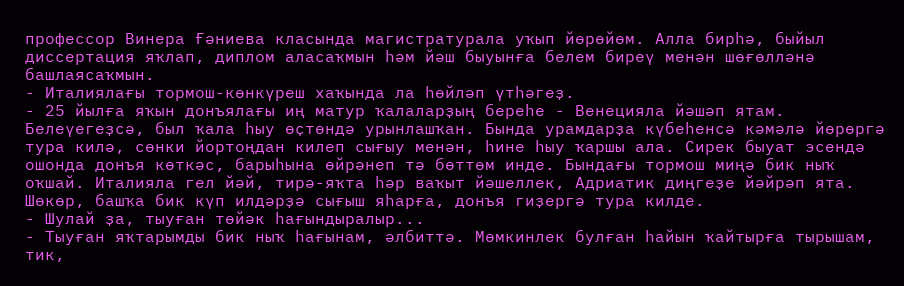профессор Винера Ғәниева класында магистратурала уҡып йөрөйөм. Алла бирһә, быйыл диссертация яҡлап, диплом аласаҡмын һәм йәш быуынға белем биреү менән шөғөлләнә башлаясаҡмын.
- Италиялағы тормош-көнкүреш хаҡында ла һөйләп үтһәгеҙ.
- 25 йылға яҡын донъялағы иң матур ҡалаларҙың береһе - Венецияла йәшәп ятам. Белеүегеҙсә, был ҡала һыу өҫтөндә урынлашҡан. Бында урамдарҙа күбеһенсә кәмәлә йөрөргә тура килә, сөнки йортоңдан килеп сығыу менән, һине һыу ҡаршы ала. Сирек быуат эсендә ошонда донъя көткәс, барыһына өйрәнеп тә бөттөм инде. Бындағы тормош миңә бик ныҡ оҡшай. Италияла гел йәй, тирә-яҡта һәр ваҡыт йәшеллек, Адриатик диңгеҙе йәйрәп ята. Шөкөр, башҡа бик күп илдәрҙә сығыш яһарға, донъя гиҙергә тура килде.
- Шулай ҙа, тыуған төйәк һағындыралыр...
- Тыуған яҡтарымды бик ныҡ һағынам, әлбиттә. Мөмкинлек булған һайын ҡайтырға тырышам, тик,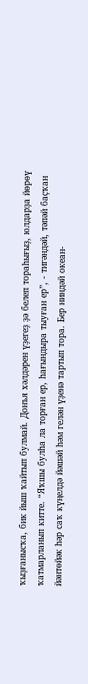ҡыҙғанысҡа, бик йыш ҡайтып булмай. Донъя хәлдәрен үҙегеҙ ҙә белеп тораһығыҙ, юлдарҙа йөрөү ҡатмарланып китте. “Яҡшы булһа ла торған ер, һағындыра тыуған ер”, - тигәндәй, тәпәй баҫҡан йәнтөйәк һәр саҡ күңелдә йәшәй һәм гелән үҙенә тартып тора. Бер ниндәй океан-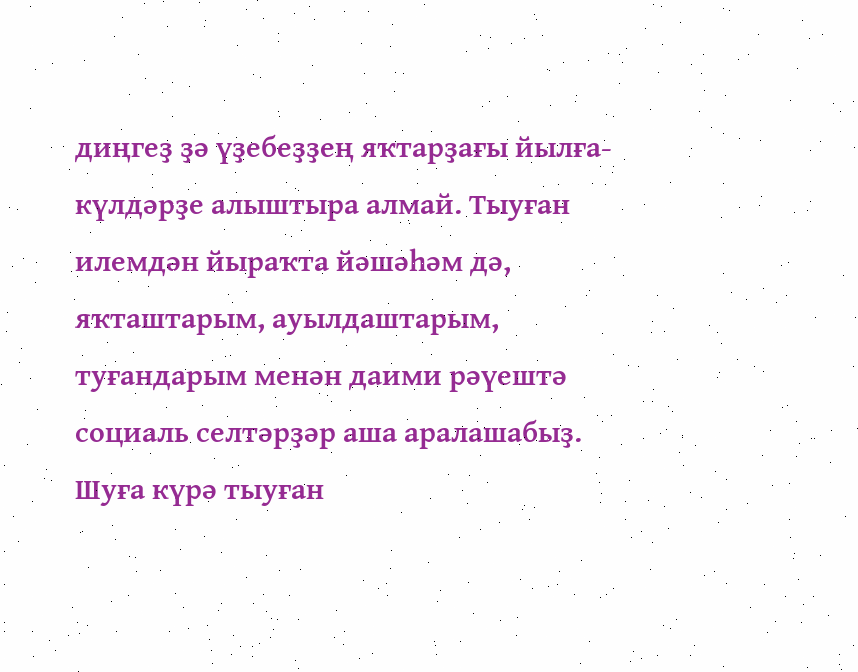диңгеҙ ҙә үҙебеҙҙең яҡтарҙағы йылға-күлдәрҙе алыштыра алмай. Тыуған илемдән йыраҡта йәшәһәм дә, яҡташтарым, ауылдаштарым, туғандарым менән даими рәүештә социаль селтәрҙәр аша аралашабыҙ. Шуға күрә тыуған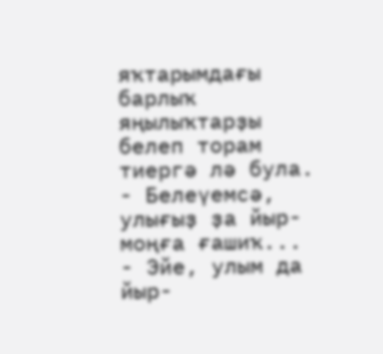яҡтарымдағы барлыҡ яңылыҡтарҙы белеп торам тиергә лә була.
- Белеүемсә, улығыҙ ҙа йыр-моңға ғашиҡ...
- Эйе, улым да йыр-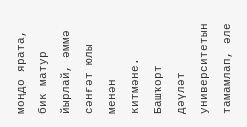моңдо ярата, бик матур йырлай, әммә сәнғәт юлы менән китмәне. Башҡорт дәүләт университетын тамамлап, әле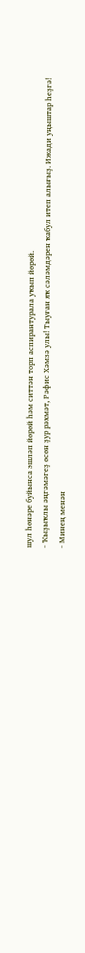шул һөнәре буйынса эшләп йөрөй һәм ситтән торп аспирантурала уҡып йөрөй.
- Ҡыҙыҡлы әңгәмәгеҙ өсөн ҙур рәхмәт, Рәфис Хәмзә улы! Тыуған яҡ сәләмдәрен ҡабул итеп алығыҙ. Ижади уңыштар һеҙгә!
- Минең менән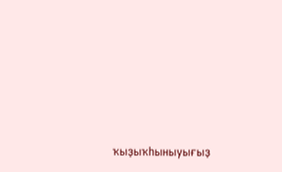ҡыҙыҡһыныуығыҙ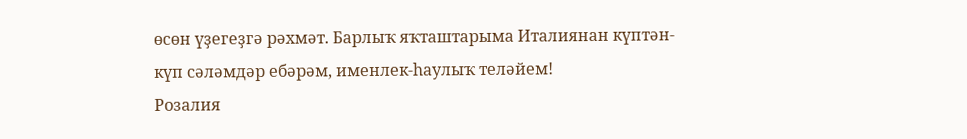өсөн үҙегеҙгә рәхмәт. Барлыҡ яҡташтарыма Италиянан күптән-күп сәләмдәр ебәрәм, именлек-һаулыҡ теләйем!
Розалия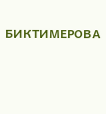БИКТИМЕРОВА